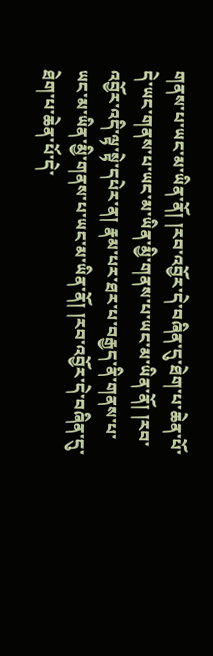གནས་པ་ཡང་མ་ཡིན་ནོ། །རབ་འབྱོར་དེ་བཞིན་དུ་ཐེག་པ་ཆེན་པོ་དེ་ཡང་གནས་པ་ཡང་མ་ཡིན་མྱི་གནས་པ་ཡང་མ་ཡིན་ནོ། །རབ་འབྱོར་འདི་ལྟ་སྟེ་དཔེར་ན། རྣམ་པར་ཐར་པ་བརྒྱད་ནི་གནས་པ་ཡང་མ་ཡིན་མྱི་གནས་པ་ཡང་མ་ཡིན་ནོ། །རབ་འབྱོར་དེ་བཞིན་དུ་ཐེག་པ་ཆེན་པོ་དེ་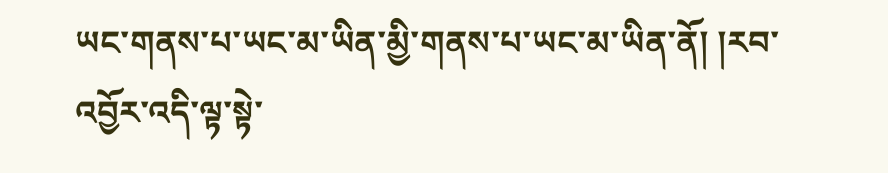ཡང་གནས་པ་ཡང་མ་ཡིན་མྱི་གནས་པ་ཡང་མ་ཡིན་ནོ། །རབ་འབྱོར་འདི་ལྟ་སྟེ་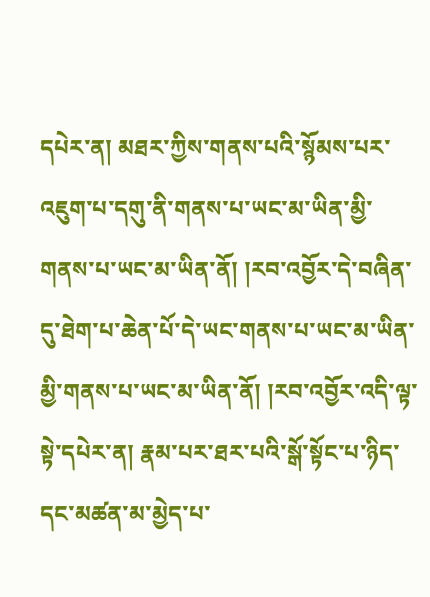དཔེར་ན། མཐར་ཀྱིས་གནས་པའི་སྙོམས་པར་འཇུག་པ་དགུ་ནི་གནས་པ་ཡང་མ་ཡིན་མྱི་གནས་པ་ཡང་མ་ཡིན་ནོ། །རབ་འབྱོར་དེ་བཞིན་དུ་ཐེག་པ་ཆེན་པོ་དེ་ཡང་གནས་པ་ཡང་མ་ཡིན་མྱི་གནས་པ་ཡང་མ་ཡིན་ནོ། །རབ་འབྱོར་འདི་ལྟ་སྟེ་དཔེར་ན། རྣམ་པར་ཐར་པའི་སྒོ་སྟོང་པ་ཉིད་དང་མཚན་མ་མྱེད་པ་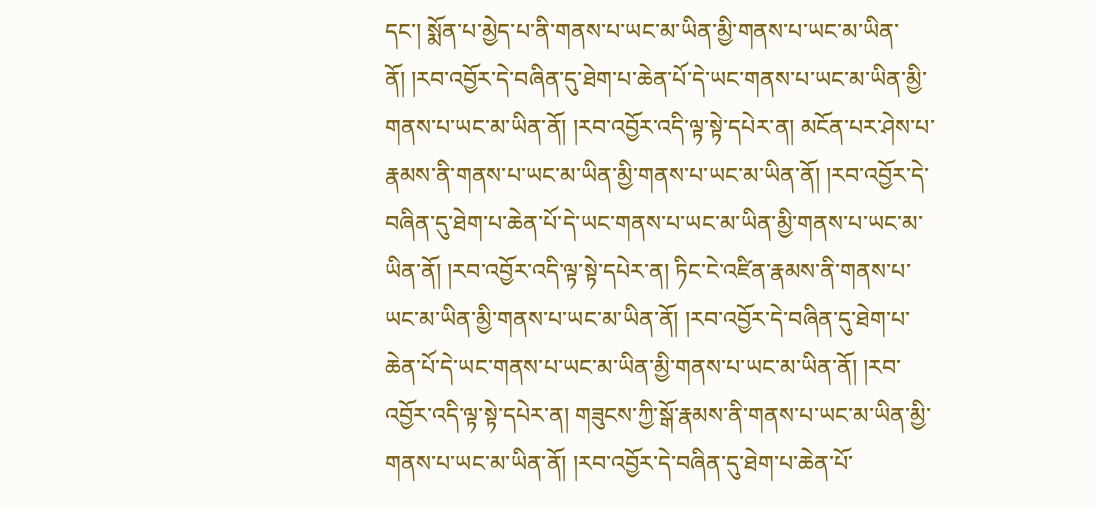དང་། སྨོན་པ་མྱེད་པ་ནི་གནས་པ་ཡང་མ་ཡིན་མྱི་གནས་པ་ཡང་མ་ཡིན་ནོ། །རབ་འབྱོར་དེ་བཞིན་དུ་ཐེག་པ་ཆེན་པོ་དེ་ཡང་གནས་པ་ཡང་མ་ཡིན་མྱི་གནས་པ་ཡང་མ་ཡིན་ནོ། །རབ་འབྱོར་འདི་ལྟ་སྟེ་དཔེར་ན། མངོན་པར་ཤེས་པ་རྣམས་ནི་གནས་པ་ཡང་མ་ཡིན་མྱི་གནས་པ་ཡང་མ་ཡིན་ནོ། །རབ་འབྱོར་དེ་བཞིན་དུ་ཐེག་པ་ཆེན་པོ་དེ་ཡང་གནས་པ་ཡང་མ་ཡིན་མྱི་གནས་པ་ཡང་མ་ཡིན་ནོ། །རབ་འབྱོར་འདི་ལྟ་སྟེ་དཔེར་ན། ཏིང་ངེ་འཛིན་རྣམས་ནི་གནས་པ་ཡང་མ་ཡིན་མྱི་གནས་པ་ཡང་མ་ཡིན་ནོ། །རབ་འབྱོར་དེ་བཞིན་དུ་ཐེག་པ་ཆེན་པོ་དེ་ཡང་གནས་པ་ཡང་མ་ཡིན་མྱི་གནས་པ་ཡང་མ་ཡིན་ནོ། །རབ་འབྱོར་འདི་ལྟ་སྟེ་དཔེར་ན། གཟུངས་ཀྱི་སྒོ་རྣམས་ནི་གནས་པ་ཡང་མ་ཡིན་མྱི་གནས་པ་ཡང་མ་ཡིན་ནོ། །རབ་འབྱོར་དེ་བཞིན་དུ་ཐེག་པ་ཆེན་པོ་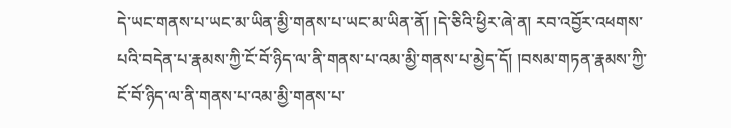དེ་ཡང་གནས་པ་ཡང་མ་ཡིན་མྱི་གནས་པ་ཡང་མ་ཡིན་ནོ། །དེ་ཅིའི་ཕྱིར་ཞེ་ན། རབ་འབྱོར་འཕགས་པའི་བདེན་པ་རྣམས་ཀྱི་ངོ་བོ་ཉིད་ལ་ནི་གནས་པ་འམ་མྱི་གནས་པ་མྱེད་དོ། །བསམ་གཏན་རྣམས་ཀྱི་ངོ་བོ་ཉིད་ལ་ནི་གནས་པ་འམ་མྱི་གནས་པ་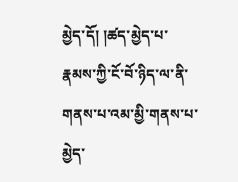མྱེད་དོ། །ཚད་མྱེད་པ་རྣམས་ཀྱི་ངོ་བོ་ཉིད་ལ་ནི་གནས་པ་འམ་མྱི་གནས་པ་མྱེད་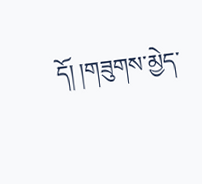དོ། །གཟུགས་མྱེད་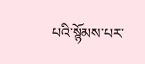པའི་སྙོམས་པར་